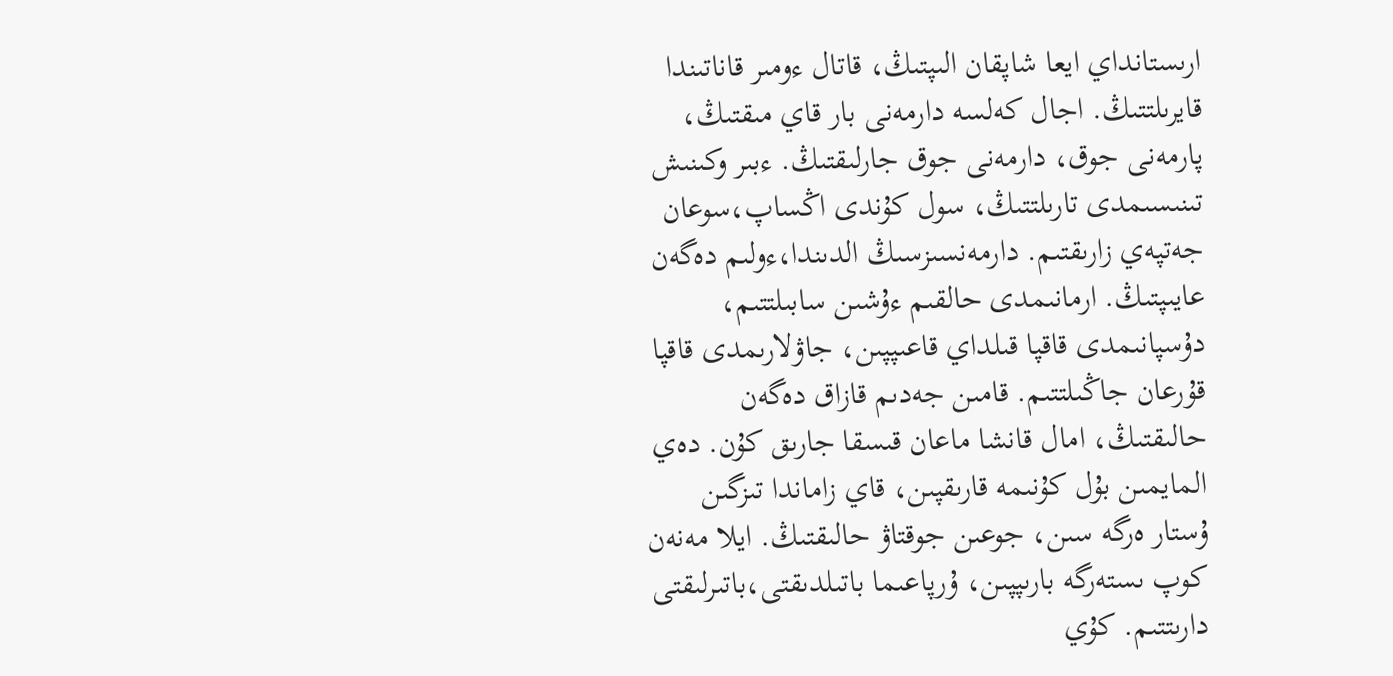ارىستانداي ايعا شاپقان الىپتىڭ، قاتال ءومىر قاناتىندا قايرىلتتىڭ. اجال كەلسە دارمەنى بار قاي مىقتىڭ، پارمەنى جوق، دارمەنى جوق جارلىقتىڭ. ءبىر وكىنىش تىنىسىمدى تارىلتتىڭ، سول كۇندى اڭساپ،سوعان جەتپەي زارىقتىم. دارمەنسىزسىڭ الدىندا،ءولىم دەگەن عايىپتىڭ. ارمانىمدى حالقىم ءۇشىن سابىلتتىم، دۇسپانىمدى قاقپا قىلداي قاعىپپىن، جاۋلارىمدى قاقپا قۇرعان جاڭىلتتىم. قامىن جەدىم قازاق دەگەن حالىقتىڭ، امال قانشا ماعان قىسقا جارىق كۇن. دەي المايمىن بۇل كۇنىمە قارىقپىن، قاي زاماندا تىزگىن ۇستار ەرگە سىن، جوعىن جوقتاۋ حالىقتىڭ. ايلا مەنەن كوپ ىستەرگە بارىپپىن، ۇرپاعىما باتىلدىقتى،باتىرلىقتى دارىتتىم. كۇي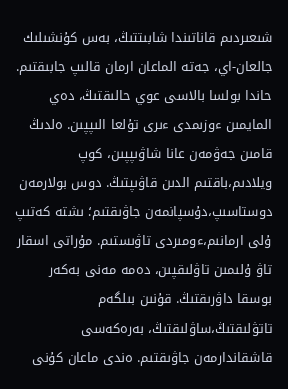شىعىردىم قاناتىندا شابىتتىڭ، بەس كۇنشىلىك جالعان-اي، جەتە الماعان ارمان قالىپ جابىقتىم. حاندا بولسا بالاسى عوي حالىقتىڭ، دەي المايمىن ءوزىمدى ءىرى تۇلعا الىپپىن. ەلدىڭ قامىن جەۋمەن عانا شاۋىپپىن، كوپ ويلادىم،باقتىم الدىن قاۋىپتىڭ. دوس بولارمەن دوستاسىپ،دۇسپانمەن جاۋىقتىم؛ ىشتە كەتىپ ۇلى ارمانىم،ءومىردى تاۋىستىم. مۇراتى اسقار تاۋ ۇلىمىن تاۋلىقپىن، دەمە مەنى بەكەر بوسقا داۋرىقتىڭ. قۇنىن بىلگەم تاتۋلىقتىڭ،ساۋلىقتىڭ، بەرەكەسى قاشقاندارمەن جاۋىقتىم. ەندى ماعان كۇنى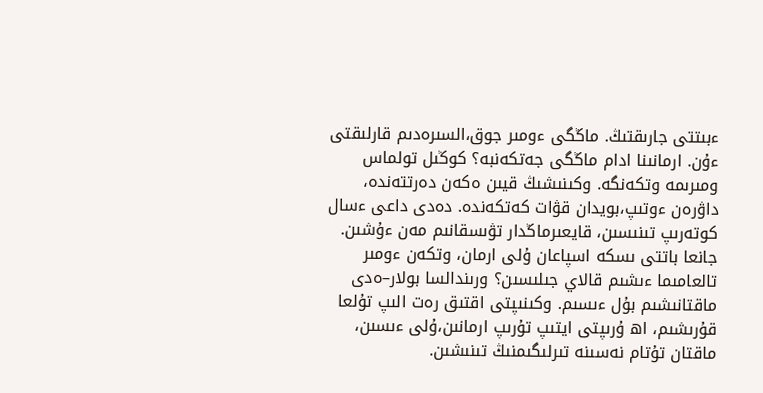ءبىتتى جارىقتىڭ. ماڭگى ءومىر جوق،السىرەدىم قارلىقتى ءۇن. ارمانىنا ادام ماڭگى جەتكەنبە؟ كوڭىل تولماس ومىرىمە وتكەنگە. وكىنىشىڭ قيىن ەكەن دەرتتەندە، داۋرەن ءوتىپ،بويدان قۋات كەتكەندە. دەدى داعى ءسال كوتەرىپ تىنىسىن، قايعىرماڭدار تۋىسقانىم مەن ءۇشىن. جانعا باتتى ىسكە اسپاعان ۇلى ارمان، وتكەن ءومىر تالعامىما ءىشىم قالاي جىلىسىن؟ ورىندالسا بولار–ەدى ماقتانىشىم بۇل ءىسىم. وكىنىپتى اقتىق رەت الىپ تۇلعا قۇرىشىم، اھ ۇرىپتى ايتىپ تۇرىپ ارمانىن،ۇلى ءىسىن، ماقتان تۇتام نەسىنە تىرلىگىمنىڭ تىنىشىن.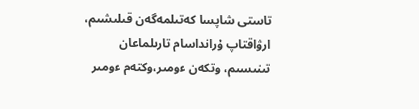تاستى شاپسا كەتىلمەگەن قىلىشىم، ارۋاقتاپ ۇرانداسام تارىلماعان تىنىسىم، وتكەن ءومىر،وكتەم ءومىر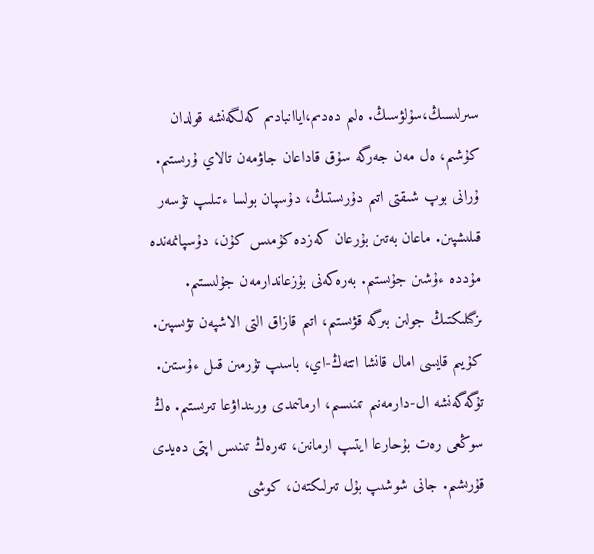سىرلىسىڭ،سۇلۋسىڭ. ەلىم دەدىم،اياانبادىم كەلگەنشە قولدان كۇشىم، ەل مەن جەرگە سۇق قاداعان جاۋمەن تالاي ۇرىستىم. ۇرانى بوپ شىقتى اتىم دۇرىستىڭ، دۇسپان بولسا ءتىلىپ تۇسەر قىلىشپىن. ماعان بەتىن بۇرعان كەزدە كۇمىس كۇن، دۇسپانمەندە مۇددە ءۇشىن جۇىستىم. بەرەكەنى بۇزعاندارمەن جۇلىستىم. ىزگىلىكتىڭ جولىن بىرگە قۋىستىم، اتىم قازاق التى الاشپەن تۋىسپىن. كۇيىم قايسى امال قانشا اتتەڭ-اي، باسىپ تۇرمىن قىل ءۇستىن. تۇگەگەنشە ال-دارمەنىم تىنىسىم، ارمانىمدى ورىنداۋعا تىرىستىم. ەڭ سوڭعى رەت بۇحارعا ايتىپ ارمانىن، تەرەڭ تىنىس اپتى دەيدى قۇرىشىم. جانى شوشىپ بۇل تىرلىكتەن، كوشى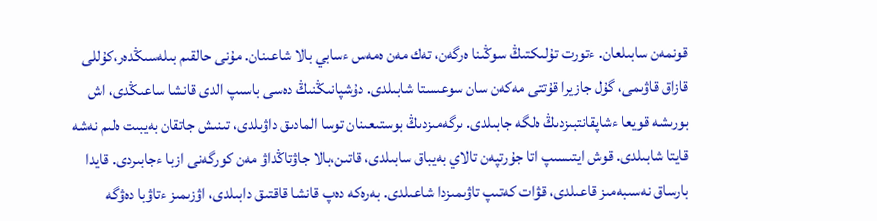قونمەن سابىلعان. ءتورت تۇلىكتىڭ سوڭىنا ەرگەن، تەك مەن ەمەس ءسابي بالا شاعىنان. مۇنى حالقىم بىلەسىڭدەر،كۇللى قازاق قاۋىمى، گۇل جازيرا قۇتتى مەكەن سان سوعىستا شابىلدى. دۇشپانىڭنىڭ دەسى باسىپ الدى قانشا ساعىڭدى، اش بورىشە قويعا ءشاپقانتبىزدىڭ ەلگە جابىلدى. ىرگەمىزدىڭ بوستىعىنان توسا المادىق داۋىلدى، تىنىش جاتقان بەيبىت ەلىم نەشە قايتا شابىلدى. قوش ايتىسىپ اتا جۇرتپەن تالاي بەيباق سابىلدى، قاتىن،بالا جاۋتاڭداۋ مەن كورگەنى ازبا ءجابىردى. قايدا بارساق نەسىبەمىز قاعىلدى، قۋات كەتىپ تاۋىمىزدا شاعىلدى. بەرەكە دەپ قانشا قاقتىق دابىلدى، اۋزىمىز ءتاۋبا دەۋگە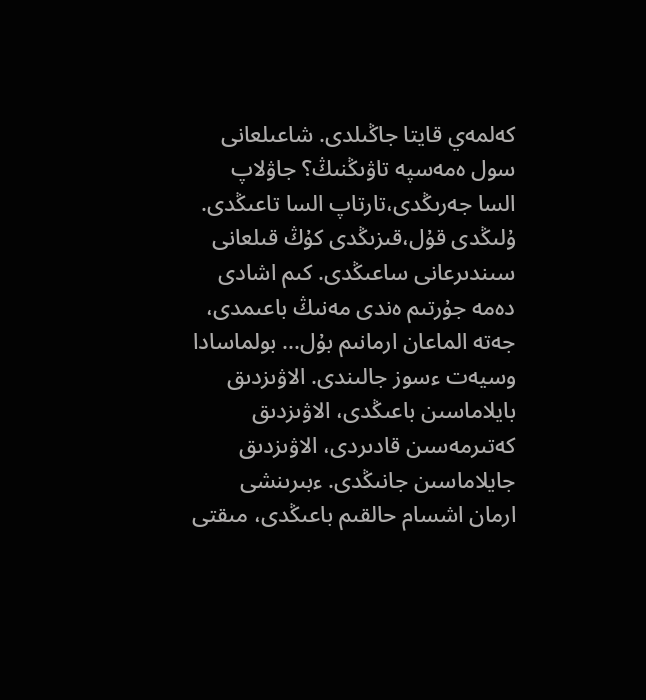كەلمەي قايتا جاڭىلدى. شاعىلعانى سول ەمەسپە تاۋىڭنىڭ؟ جاۋلاپ السا جەرىڭدى،تارتاپ السا تاعىڭدى. ۇلىڭدى قۇل،قىزىڭدى كۇڭ قىلعانى سىندىرعانى ساعىڭدى. كىم اشادى دەمە جۇرتىم ەندى مەنىڭ باعىمدى، جەتە الماعان ارمانىم بۇل... بولماسادا وسيەت ءسوز جالىندى. الاۋىزدىق بايلاماسىن باعىڭدى، الاۋىزدىق كەتىرمەسىن قادىردى، الاۋىزدىق جايلاماسىن جانىڭدى. ءبىرىنشى ارمان اشسام حالقىم باعىڭدى، مىقتى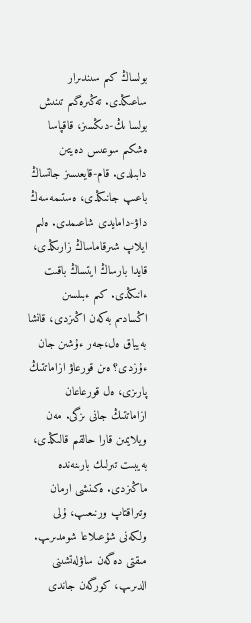بولساڭ كىم سىندىرار ساعىڭدى. تەڭىرەگىم تىنىش بولسا ىڭ-دىڭسىز، قاقپاسا ەشكىم سوعىس دەيتىن دابىلدى. قام-قايعىسىز جاتساڭ باعىپ جانىڭدى، ەستىمەسەڭ داۋ-دامايدى شاعىمدى. ەلىم ايلاپ شىرقاماساڭ زارىڭدى، قايدا بارساڭ ايتساڭ باقىت ءانىڭدى. كىم ءبىلسىن اڭسادىم بەكەن اڭىزدى، قانشا بەيباق ەل،جەر ءۇشىن جان ءۇزدى؟ ەىن قورعاۋ ازاماتتىڭ پارىزى، ەل قورعاعان ازاماتتىڭ جانى ىزگى. مەن ويلايمىن قارا حالقىم قالىڭدى، بەيبىت تىرلىك بارىنەندە ماڭىزدى. ەكىنشى ارمان وتىراقتاپ ورنىعىپ، ۇلى ولكەنى شۇعىلاعا شومدىرىپ. مىقتى دەگەن ساۋلەتشىنى الدىرىپ، كورگەن جاندى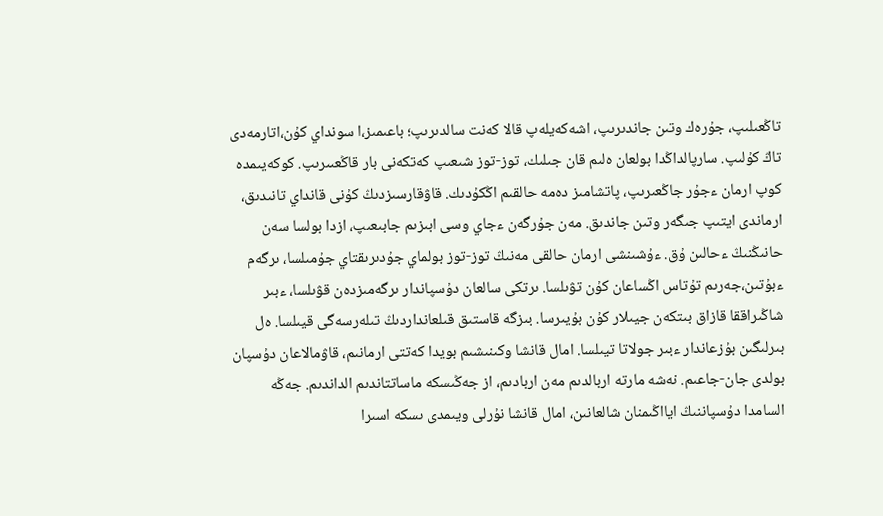تاڭعىلىپ، جۇرەك وتىن جاندىرىپ، اشەكەيلەپ قالا كەنت سالدىرىپ؛ باعىمىز،ا سونداي كۇن،اتارمەدى تاڭ كۇلىپ. سارپالداڭدا بولعان ەلىم قان جىلىك، توز-توز شىعىپ كەتكەنى بار قاڭعىىرىپ. كوكەيىمدە كوپ ارمان ءجۇر جاڭعىرىپ، پاتشامىز دەمە حالقىم اڭكۇدىك. قاۋقارسىزدىڭ كۇنى قانداي تانىدىق، ارماندى ايتىپ جىگەر وتىن جاندىق. مەن جۇرگەن ءجاي وسى ابىزىم جابىعىپ، ازدا بولسا سەن حانىڭنىڭ ءحالىن ۇق. ءۇشىنشى ارمان حالقى مەنىڭ توز-توز بولماي جۇدىرىقتاي جۇمىلسا، ىرگەم ءبۇتىن،جەرىم تۇتاس اڭساعان كۇن تۋىلسا. ىرتكى سالعان دۇسپاندار ىرگەمىزدەن قۋىلسا، ءبىر شاڭىراققا قازاق بىتكەن جيىلار كۇن بۇيىرسا. بىزگە قاستىق قىلعانداردىڭ تىلەرسەگى قيىلسا. ەل بىرلىگىن بۇزعاندار ءبىر جولاتا تيىلسا. امال قانشا وكىنىشىم بويدا كەتتى ارمانىم، قاۋمالاعان دۇسپان بولدى جان-جاعىم. نەشە مارتە اربالدىم مەن اربادىم، از جەڭىسكە ماساتتاندىم الداندىم. جەڭە السامدا دۇسپاننىڭ ايااڭىمنان شالعانىن، امال قانشا نۇرلى ويىمدى ىسكە اسىرا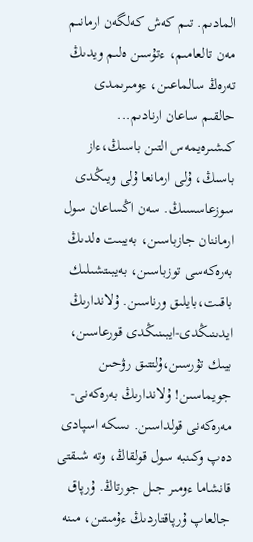المادىم. تىم كەش كەلگەن ارمانىم مەن تالعامىم، ءتۇسىن ەلىم ويدىڭ تەرەڭ سالماعىن، ءومىرىمدى حالقىم ساعان ارنادىم... كىشىرەيمەس التىن باسىڭ،ءاز باسىڭ، ۇلى ارمانعا ۇلى ويىڭدى سوزعاسسىڭ. سەن اڭساعان سول ارماننان جازباسىن، بەيبىت ەلدىڭ بەرەكەسى توزباسىن، بەيبىتشىلىك باقىت،بايلىق ورناسىن. ۇلاندارىڭ ايدىنىڭدى-ايبىنىڭدى قورعاسىن، بيىك تۇرسىن،ۇلتتىق رۋحىن جويماسىن! ۇلاندارىڭ بەرەكەنى-مەرەكەنى قولداسىن. ىسكە اسپادى دەپ وكىنبە سول قولقاڭ، وتە شىقتى قانشاما ءومىر جىل جورتاڭ. ۇرپاق جالعاپ ۇرپاقتاردىڭ ءۇمىتىن، مىنە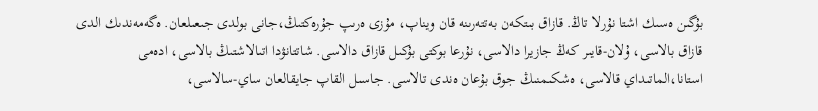بۇگىن ەسىك اشتا نۇرلا تاڭ. قازاق بىتكەن بەتتەرىنە قان ويناپ، مۇزى ەرىپ جۇرەكتىڭ،جانى بولدى جىعىلعان. ەگەمەندىك الدى قازاق بالاسى، ۇلان-قايىر كەڭ جازيرا دالاسى، نۇرعا بوكتى بۇكىل قازاق دالاسى. شاتتانۋدا اتىالاشتىڭ بالاسى، ادەمى استانا،الماتىداي قالاسى، ەشكىمنىڭ جوق بۇعان ەندى تالاسى. جاسىل القاپ جايقالعان ساي-سالاسى،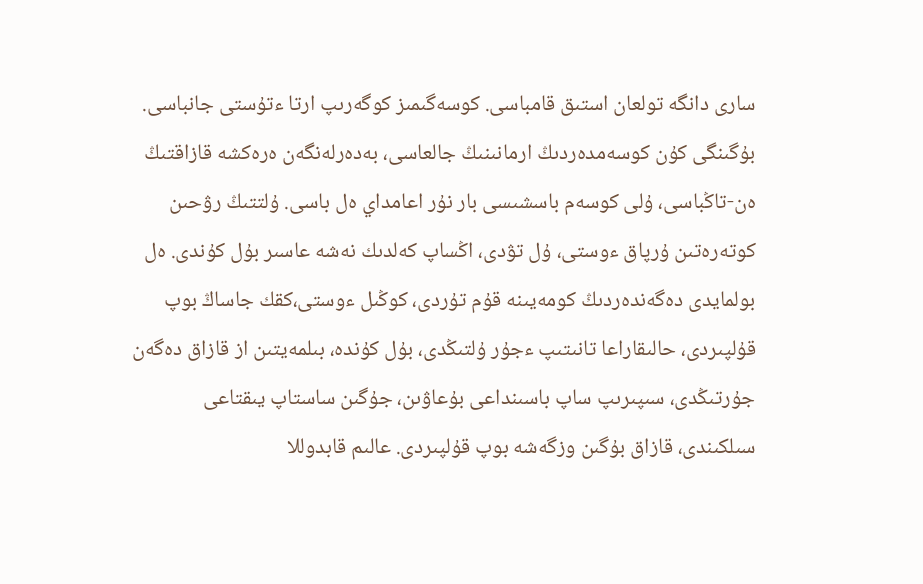سارى دانگە تولعان استىق قامباسى. كوسەگىمىز كوگەرىپ ارتا ءتۇستى جانباسى. بۇگىنگى كۇن كوسەمدەردىڭ ارمانىنىڭ جالعاسى، بەدەرلەنگەن ەرەكشە قازاقتىڭ ەن-تاڭباسى، ۇلى كوسەم باسشىسى بار نۇر اعامداي ەل باسى. ۇلتتىڭ رۋحىن كوتەرەتىن ۇرپاق ءوستى، ۇل تۋدى، اڭساپ كەلدىك نەشە عاسىر بۇل كۇندى. ەل بولمايدى دەگەندەردىڭ كومەيىنە قۇم تۇردى، كوڭىل ءوستى،كقك جاساڭ بوپ قۇلپىردى، حالىقاراعا تانىتىپ ءجۇر ۇلتىڭدى، بۇل كۇندە، بىلمەيتىن از قازاق دەگەن جۇرتىڭدى، سىپىرىپ ساپ باسىنداعى بۇعاۋىن، جۇگىن ساستاپ يىقتاعى سىلكىندى، قازاق بۇگىن وزگەشە بوپ قۇلپىردى. عالىم قابدوللا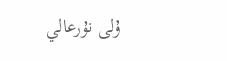ۇلى نۇرعالي